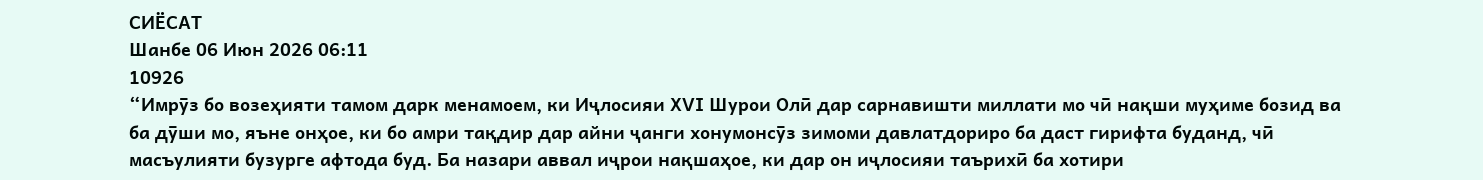СИЁСАТ
Шанбе 06 Июн 2026 06:11
10926
“Имрӯз бо возеҳияти тамом дарк менамоем, ки Иҷлосияи ХVI Шурои Олӣ дар сарнавишти миллати мо чӣ нақши муҳиме бозид ва ба дӯши мо, яъне онҳое, ки бо амри тақдир дар айни ҷанги хонумонсӯз зимоми давлатдориро ба даст гирифта буданд, чӣ масъулияти бузурге афтода буд. Ба назари аввал иҷрои нақшаҳое, ки дар он иҷлосияи таърихӣ ба хотири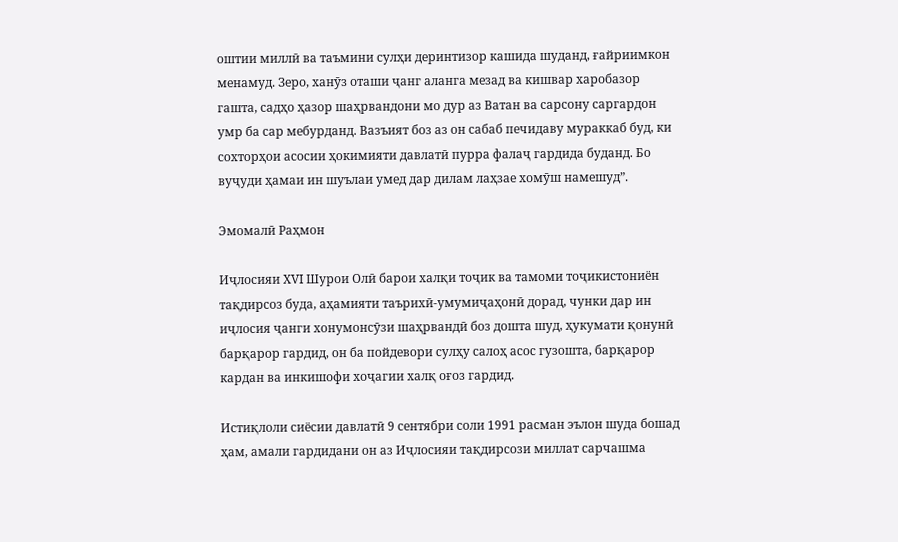оштии миллӣ ва таъмини сулҳи деринтизор кашида шуданд, ғайриимкон менамуд. Зеро, ханӯз оташи ҷанг аланга мезад ва кишвар харобазор гашта, садҳо ҳазор шаҳрвандони мо дур аз Ватан ва сарсону саргардон умр ба сар мебурданд. Вазъият боз аз он сабаб печидаву мураккаб буд, ки сохторҳои асосии ҳокимияти давлатӣ пурра фалаҷ гардида буданд. Бо вуҷуди ҳамаи ин шуълаи умед дар дилам лаҳзае хомӯш намешуд”.

Эмомалӣ Раҳмон

Иҷлосияи ХVI Шурои Олӣ барои халқи тоҷик ва тамоми тоҷикистониён тақдирсоз буда, аҳамияти таърихӣ-умумиҷаҳонӣ дорад, чунки дар ин иҷлосия ҷанги хонумонсӯзи шаҳрвандӣ боз дошта шуд, ҳукумати қонунӣ барқарор гардид, он ба пойдевори сулҳу салоҳ асос гузошта, барқарор кардан ва инкишофи хоҷагии халқ оғоз гардид.

Истиқлоли сиёсии давлатӣ 9 сентябри соли 1991 расман эълон шуда бошад ҳам, амали гардидани он аз Иҷлосияи тақдирсози миллат сарчашма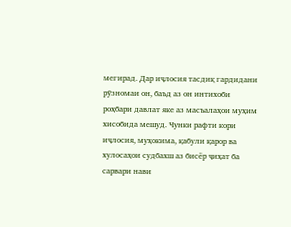мегирад. Дар иҷлосия тасдиқ гардидани рӯзномаи он, баъд аз он интихоби роҳбари давлат яке аз масъалаҳои муҳим хисобида мешуд. Чунки рафти кори иҷлосия, муҳокима, қабули қарор ва хулосаҳои судбахш аз бисёр ҷиҳат ба сарвари нави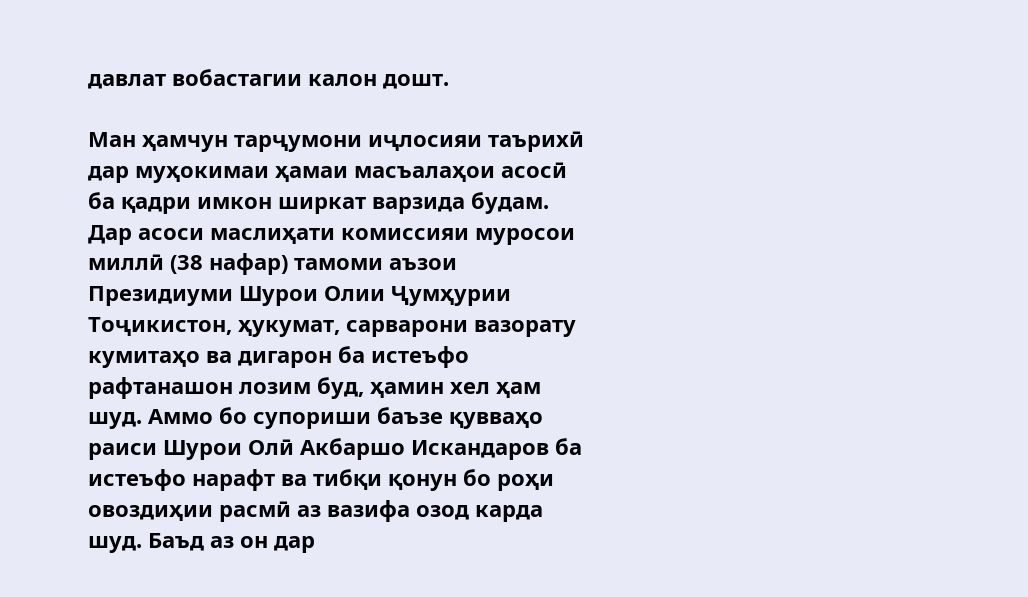давлат вобастагии калон дошт.

Ман ҳамчун тарҷумони иҷлосияи таърихӣ дар муҳокимаи ҳамаи масъалаҳои асосӣ ба қадри имкон ширкат варзида будам. Дар асоси маслиҳати комиссияи муросои миллӣ (38 нафар) тамоми аъзои Президиуми Шурои Олии Ҷумҳурии Тоҷикистон, ҳукумат, сарварони вазорату кумитаҳо ва дигарон ба истеъфо рафтанашон лозим буд, ҳамин хел ҳам шуд. Аммо бо супориши баъзе қувваҳо раиси Шурои Олӣ Акбаршо Искандаров ба истеъфо нарафт ва тибқи қонун бо роҳи овоздиҳии расмӣ аз вазифа озод карда шуд. Баъд аз он дар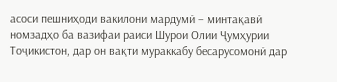асоси пешниҳоди вакилони мардумӣ – минтақавӣ номзадҳо ба вазифаи раиси Шурои Олии Ҷумҳурии Тоҷикистон, дар он вақти мураккабу бесарусомонӣ дар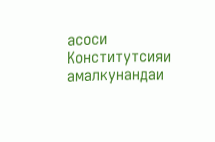асоси Конститутсияи амалкунандаи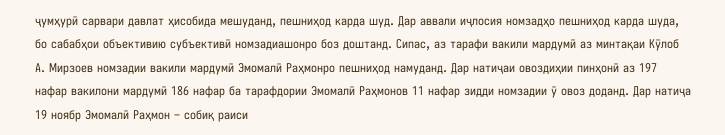ҷумҳурӣ сарвари давлат ҳисобида мешуданд, пешниҳод карда шуд. Дар аввали иҷлосия номзадҳо пешниҳод карда шуда, бо сабабҳои объективию субъективӣ номзадиашонро боз доштанд. Сипас, аз тарафи вакили мардумӣ аз минтақаи Кӯлоб А. Мирзоев номзадии вакили мардумӣ Эмомалӣ Раҳмонро пешниҳод намуданд. Дар натиҷаи овоздиҳии пинҳонӣ аз 197 нафар вакилони мардумӣ 186 нафар ба тарафдории Эмомалӣ Раҳмонов 11 нафар зидди номзадии ӯ овоз доданд. Дар натиҷа 19 ноябр Эмомалӣ Раҳмон – собиқ раиси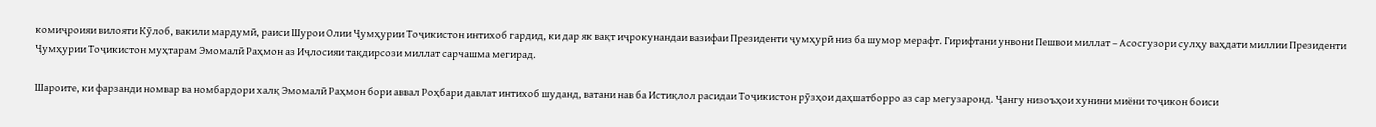комиҷроияи вилояти Кӯлоб, вакили мардумӣ, раиси Шурои Олии Ҷумҳурии Тоҷикистон интихоб гардид, ки дар як вақт иҷрокунандаи вазифаи Президенти ҷумҳурӣ низ ба шумор мерафт. Гирифтани унвони Пешвои миллат – Асосгузори сулҳу ваҳдати миллии Президенти Ҷумҳурии Тоҷикистон муҳтарам Эмомалӣ Раҳмон аз Иҷлосияи тақдирсози миллат сарчашма мегирад.

Шароите, ки фарзанди номвар ва номбардори халқ Эмомалӣ Раҳмон бори аввал Роҳбари давлат интихоб шуданд, ватани нав ба Истиқлол расидаи Тоҷикистон рӯзҳои даҳшатборро аз сар мегузаронд. Ҷангу низоъҳои хунини миёни тоҷикон боиси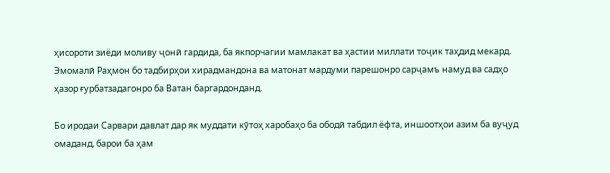ҳисороти зиёди моливу ҷонӣ гардида, ба якпорчагии мамлакат ва ҳастии миллати тоҷик таҳдид мекард. Эмомалӣ Раҳмон бо тадбирҳои хирадмандона ва матонат мардуми парешонро сарҷамъ намуд ва садҳо ҳазор ғурбатзадагонро ба Ватан баргардонданд.

Бо иродаи Сарвари давлат дар як муддати кӯтоҳ харобаҳо ба ободӣ табдил ёфта, иншоотҳои азим ба вуҷуд омаданд, барои ба ҳам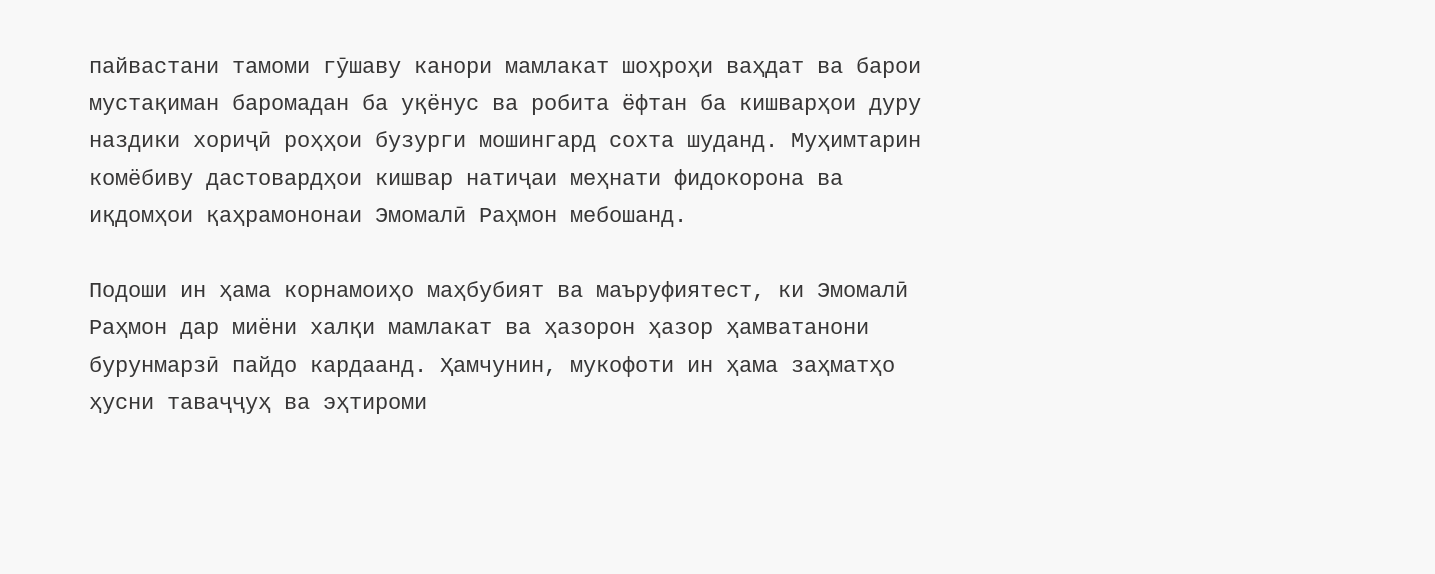пайвастани тамоми гӯшаву канори мамлакат шоҳроҳи ваҳдат ва барои мустақиман баромадан ба уқёнус ва робита ёфтан ба кишварҳои дуру наздики хориҷӣ роҳҳои бузурги мошингард сохта шуданд. Муҳимтарин комёбиву дастовардҳои кишвар натиҷаи меҳнати фидокорона ва иқдомҳои қаҳрамононаи Эмомалӣ Раҳмон мебошанд.

Подоши ин ҳама корнамоиҳо маҳбубият ва маъруфиятест, ки Эмомалӣ Раҳмон дар миёни халқи мамлакат ва ҳазорон ҳазор ҳамватанони бурунмарзӣ пайдо кардаанд. Ҳамчунин, мукофоти ин ҳама заҳматҳо ҳусни таваҷҷуҳ ва эҳтироми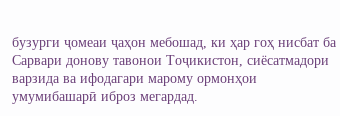бузурги ҷомеаи ҷаҳон мебошад, ки ҳар гоҳ нисбат ба Сарвари донову тавонои Тоҷикистон, сиёсатмадори варзида ва ифодагари марому ормонҳои умумибашарӣ иброз мегардад.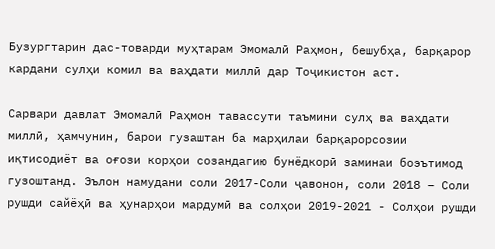Бузургтарин дас-товарди муҳтарам Эмомалӣ Раҳмон, бешубҳа, барқарор кардани сулҳи комил ва ваҳдати миллӣ дар Тоҷикистон аст.

Сарвари давлат Эмомалӣ Раҳмон тавассути таъмини сулҳ ва ваҳдати миллӣ, ҳамчунин, барои гузаштан ба марҳилаи барқарорсозии иқтисодиёт ва оғози корҳои созандагию бунёдкорӣ заминаи боэътимод гузоштанд. Эълон намудани соли 2017-Соли ҷавонон, соли 2018 – Соли рушди сайёҳӣ ва ҳунарҳои мардумӣ ва солҳои 2019-2021 - Солҳои рушди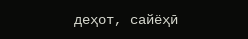деҳот, сайёҳӣ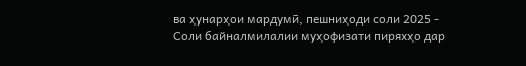ва ҳунарҳои мардумӣ, пешниҳоди соли 2025 - Соли байналмилалии муҳофизати пиряхҳо дар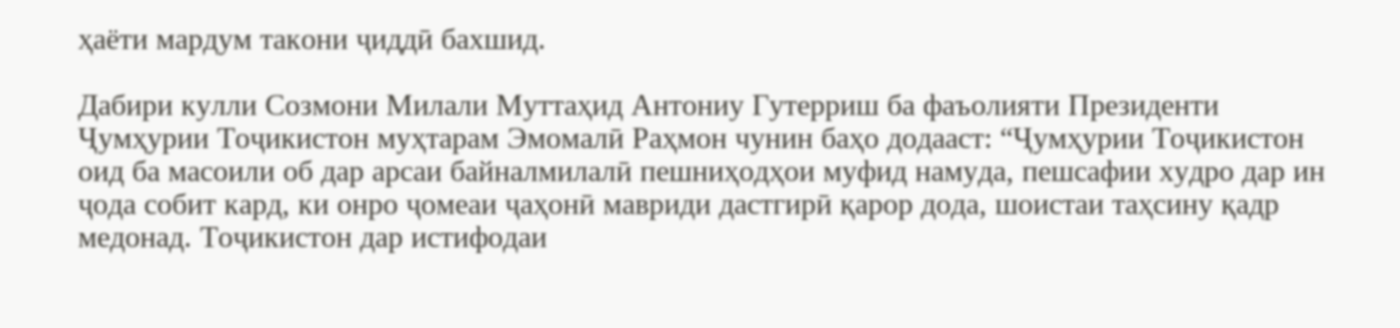ҳаёти мардум такони ҷиддӣ бахшид.

Дабири кулли Созмони Милали Муттаҳид Антониу Гутерриш ба фаъолияти Президенти Ҷумҳурии Тоҷикистон муҳтарам Эмомалӣ Раҳмон чунин баҳо додааст: “Ҷумҳурии Тоҷикистон оид ба масоили об дар арсаи байналмилалӣ пешниҳодҳои муфид намуда, пешсафии худро дар ин ҷода собит кард, ки онро ҷомеаи ҷаҳонӣ мавриди дастгирӣ қарор дода, шоистаи таҳсину қадр медонад. Тоҷикистон дар истифодаи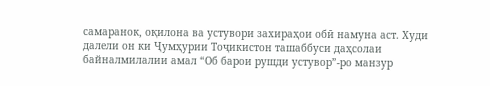самаранок, оқилона ва устувори захираҳои обӣ намуна аст. Худи далели он ки Ҷумҳурии Тоҷикистон ташаббуси даҳсолаи байналмилалии амал “Об барои рушди устувор”-ро манзур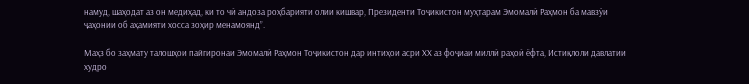намуд, шаҳодат аз он медиҳад, ки то чӣ андоза роҳбарияти олии кишвар, Президенти Тоҷикистон муҳтарам Эмомалӣ Раҳмон ба мавзӯи ҷаҳонии об аҳамияти хосса зоҳир менамоянд”.

Маҳз бо заҳмату талошҳои пайгиронаи Эмомалӣ Раҳмон Тоҷикистон дар интиҳои асри ХХ аз фоҷиаи миллӣ раҳоӣ ёфта, Истиқлоли давлатии худро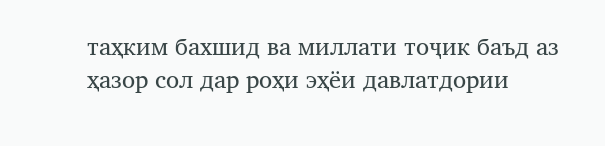таҳким бахшид ва миллати тоҷик баъд аз ҳазор сол дар роҳи эҳёи давлатдории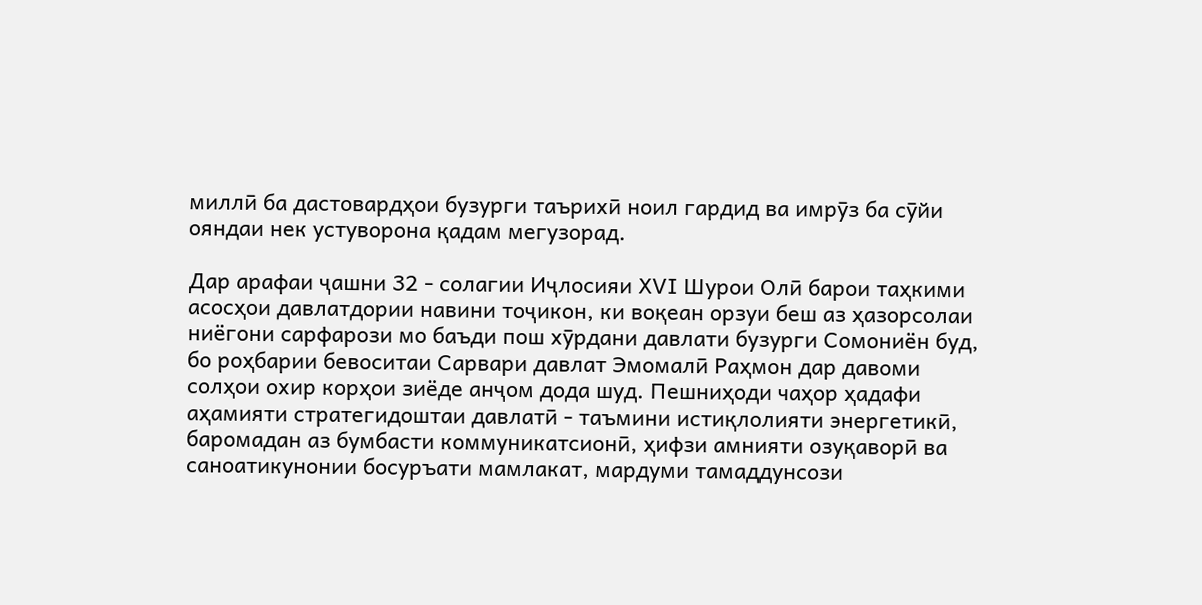миллӣ ба дастовардҳои бузурги таърихӣ ноил гардид ва имрӯз ба сӯйи ояндаи нек устуворона қадам мегузорад.

Дар арафаи ҷашни 32 - солагии Иҷлосияи ХVI Шурои Олӣ барои таҳкими асосҳои давлатдории навини тоҷикон, ки воқеан орзуи беш аз ҳазорсолаи ниёгони сарфарози мо баъди пош хӯрдани давлати бузурги Сомониён буд, бо роҳбарии бевоситаи Сарвари давлат Эмомалӣ Раҳмон дар давоми солҳои охир корҳои зиёде анҷом дода шуд. Пешниҳоди чаҳор ҳадафи аҳамияти стратегидоштаи давлатӣ - таъмини истиқлолияти энергетикӣ, баромадан аз бумбасти коммуникатсионӣ, ҳифзи амнияти озуқаворӣ ва саноатикунонии босуръати мамлакат, мардуми тамаддунсози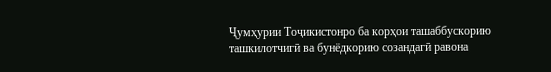Ҷумҳурии Тоҷикистонро ба корҳои ташаббускорию ташкилотчигӣ ва бунёдкорию созандагӣ равона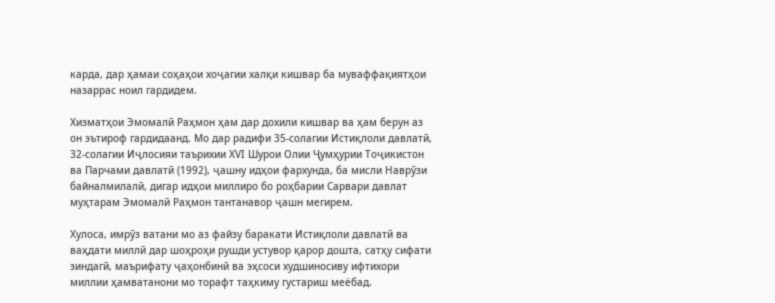карда, дар ҳамаи соҳаҳои хоҷагии халқи кишвар ба муваффақиятҳои назаррас ноил гардидем.

Хизматҳои Эмомалӣ Раҳмон ҳам дар дохили кишвар ва ҳам берун аз он эътироф гардидаанд. Мо дар радифи 35-солагии Истиқлоли давлатӣ, 32-солагии Иҷлосияи таърихии ХVI Шурои Олии Ҷумҳурии Тоҷикистон ва Парчами давлатӣ (1992), ҷашну идҳои фархунда, ба мисли Наврӯзи байналмилалӣ, дигар идҳои миллиро бо роҳбарии Сарвари давлат муҳтарам Эмомалӣ Раҳмон тантанавор ҷашн мегирем.

Хулоса, имрӯз ватани мо аз файзу баракати Истиқлоли давлатӣ ва ваҳдати миллӣ дар шоҳроҳи рушди устувор қарор дошта, сатҳу сифати зиндагӣ, маърифату ҷаҳонбинӣ ва эҳсоси худшиносиву ифтихори миллии ҳамватанони мо торафт таҳкиму густариш меёбад.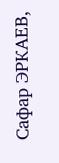Сафар ЭРКАЕВ,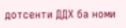дотсенти ДДХ ба номи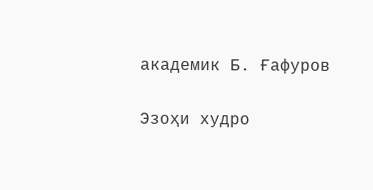академик Б. Ғафуров

Эзоҳи худро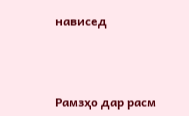нависед



Рамзҳо дар расм